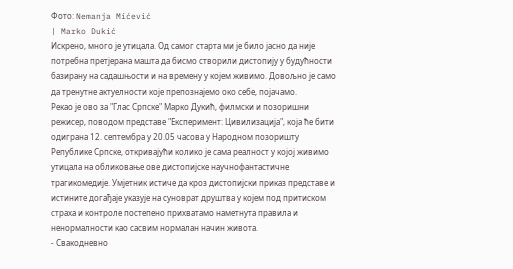Фото: Nemanja Mićević
| Marko Dukić
Искрено, много је утицала. Од самог старта ми је било јасно да није потребна претјерана машта да бисмо створили дистопију у будућности базирану на садашњости и на времену у којем живимо. Довољно је само да тренутне актуелности које препознајемо око себе, појачамо.
Рекао је ово за "Глас Српске" Марко Дукић, филмски и позоришни режисер, поводом представе "Експеримент: Цивилизација", која ће бити одиграна 12. септембра у 20.05 часова у Народном позоришту Републике Српске, откривајући колико је сама реалност у којој живимо утицала на обликовање ове дистопијске научнофантастичне трагикомедије. Умјетник истиче да кроз дистопијски приказ представе и истините догађаје указује на суноврат друштва у којем под притиском страха и контроле постепено прихватамо наметнута правила и ненормалности као сасвим нормалан начин живота.
- Свакодневно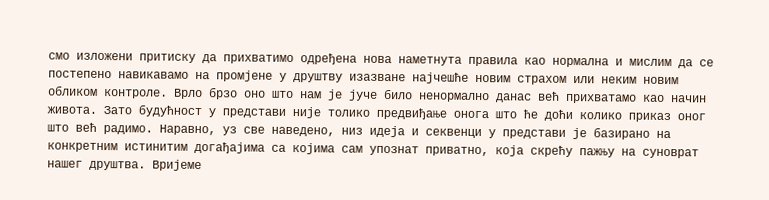смо изложени притиску да прихватимо одређена нова наметнута правила као нормална и мислим да се постепено навикавамо на промјене у друштву изазване најчешће новим страхом или неким новим обликом контроле. Врло брзо оно што нам је јуче било ненормално данас већ прихватамо као начин живота. Зато будућност у представи није толико предвиђање онога што ће доћи колико приказ оног што већ радимо. Наравно, уз све наведено, низ идеја и секвенци у представи је базирано на конкретним истинитим догађајима са којима сам упознат приватно, која скрећу пажњу на суноврат нашег друштва. Вријеме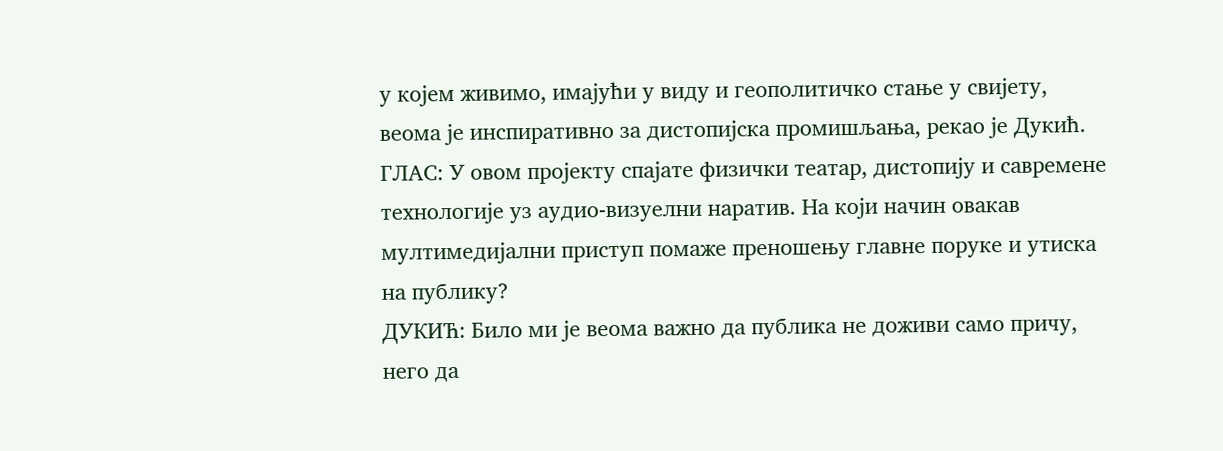у којем живимо, имајући у виду и геополитичко стање у свијету, веома је инспиративно за дистопијска промишљања, рекао је Дукић.
ГЛАС: У овом пројекту спајате физички театар, дистопију и савремене технологије уз аудио-визуелни наратив. На који начин овакав мултимедијални приступ помаже преношењу главне поруке и утиска на публику?
ДУКИЋ: Било ми је веома важно да публика не доживи само причу, него да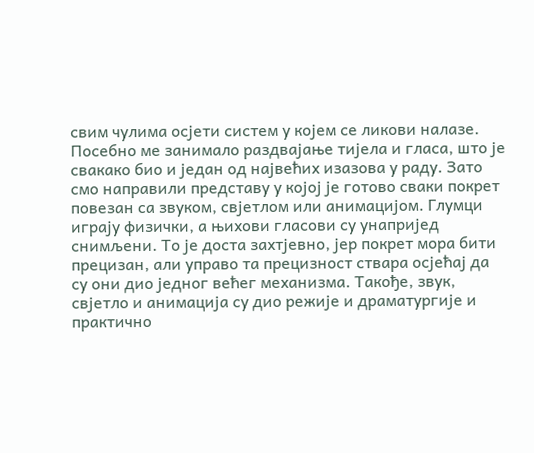свим чулима осјети систем у којем се ликови налазе. Посебно ме занимало раздвајање тијела и гласа, што је свакако био и један од највећих изазова у раду. Зато смо направили представу у којој је готово сваки покрет повезан са звуком, свјетлом или анимацијом. Глумци играју физички, а њихови гласови су унапријед снимљени. То је доста захтјевно, јер покрет мора бити прецизан, али управо та прецизност ствара осјећај да су они дио једног већег механизма. Такође, звук, свјетло и анимација су дио режије и драматургије и практично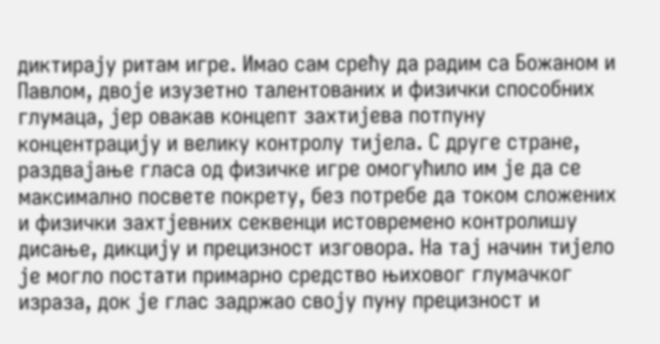диктирају ритам игре. Имао сам срећу да радим са Божаном и Павлом, двоје изузетно талентованих и физички способних глумаца, јер овакав концепт захтијева потпуну концентрацију и велику контролу тијела. С друге стране, раздвајање гласа од физичке игре омогућило им је да се максимално посвете покрету, без потребе да током сложених и физички захтјевних секвенци истовремено контролишу дисање, дикцију и прецизност изговора. На тај начин тијело је могло постати примарно средство њиховог глумачког израза, док је глас задржао своју пуну прецизност и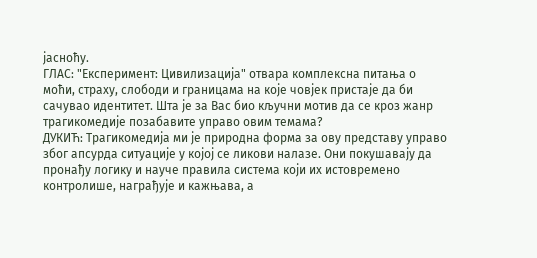јасноћу.
ГЛАС: "Експеримент: Цивилизација" отвара комплексна питања о моћи, страху, слободи и границама на које човјек пристаје да би сачувао идентитет. Шта је за Вас био кључни мотив да се кроз жанр трагикомедије позабавите управо овим темама?
ДУКИЋ: Трагикомедија ми је природна форма за ову представу управо због апсурда ситуације у којој се ликови налазе. Они покушавају да пронађу логику и науче правила система који их истовремено контролише, награђује и кажњава, а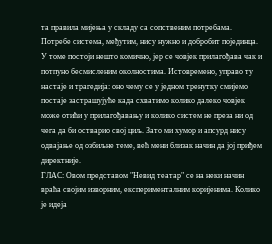та правила мијења у складу са сопственим потребама. Потребе система, међутим, нису нужно и добробит појединца. У томе постоји нешто комично, јер се човјек прилагођава чак и потпуно бесмисленим околностима. Истовремено, управо ту настаје и трагедија: оно чему се у једном тренутку смијемо постаје застрашујуће када схватимо колико далеко човјек може отићи у прилагођавању и колико систем не преза ни од чега да би остварио свој циљ. Зато ми хумор и апсурд нису одвајање од озбиљне теме, већ мени близак начин да јој приђем директније.
ГЛАС: Овом представом "Невид театар" се на неки начин враћа својим изворним, експерименталним коријенима. Колико је идеја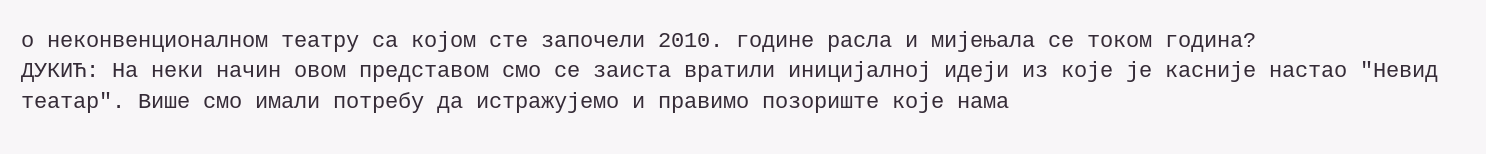о неконвенционалном театру са којом сте започели 2010. године расла и мијењала се током година?
ДУКИЋ: На неки начин овом представом смо се заиста вратили иницијалној идеји из које је касније настао "Невид театар". Више смо имали потребу да истражујемо и правимо позориште које нама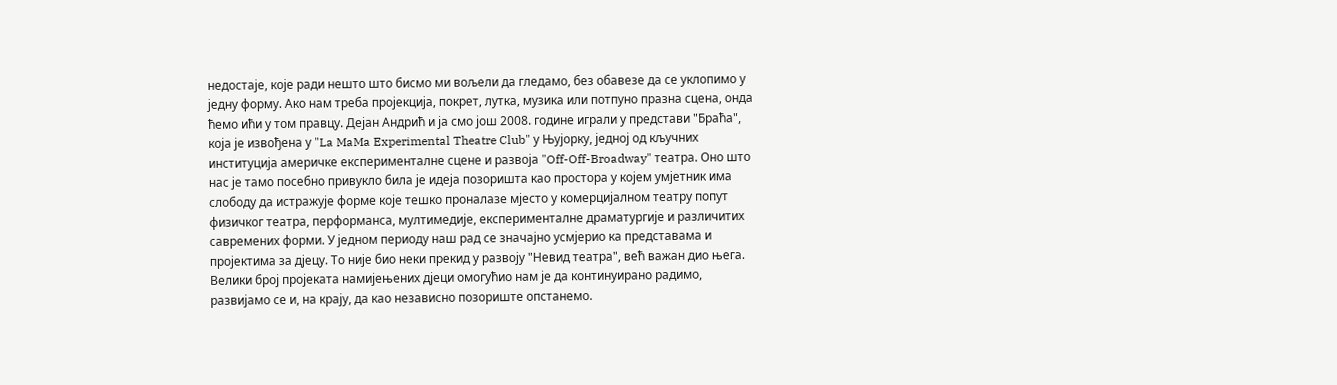недостаје, које ради нешто што бисмо ми вољели да гледамо, без обавезе да се уклопимо у једну форму. Ако нам треба пројекција, покрет, лутка, музика или потпуно празна сцена, онда ћемо ићи у том правцу. Дејан Андрић и ја смо још 2008. године играли у представи "Браћа", која је извођена у "La MaMa Experimental Theatre Club" у Њујорку, једној од кључних институција америчке експерименталне сцене и развоја "Off-Off-Broadway" театра. Оно што нас је тамо посебно привукло била је идеја позоришта као простора у којем умјетник има слободу да истражује форме које тешко проналазе мјесто у комерцијалном театру попут физичког театра, перформанса, мултимедије, експерименталне драматургије и различитих савремених форми. У једном периоду наш рад се значајно усмјерио ка представама и пројектима за дјецу. То није био неки прекид у развоју "Невид театра", већ важан дио њега. Велики број пројеката намијењених дјеци омогућио нам је да континуирано радимо, развијамо се и, на крају, да као независно позориште опстанемо.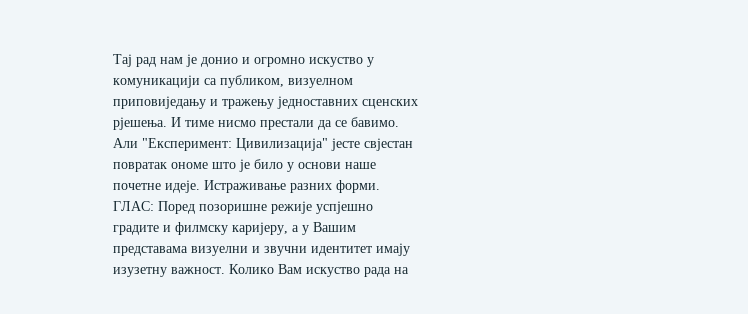Тај рад нам је донио и огромно искуство у комуникацији са публиком, визуелном приповиједању и тражењу једноставних сценских рјешења. И тиме нисмо престали да се бавимо.
Али "Експеримент: Цивилизација" јесте свјестан повратак ономе што је било у основи наше почетне идеје. Истраживање разних форми.
ГЛАС: Поред позоришне режије успјешно градите и филмску каријеру, а у Вашим представама визуелни и звучни идентитет имају изузетну важност. Колико Вам искуство рада на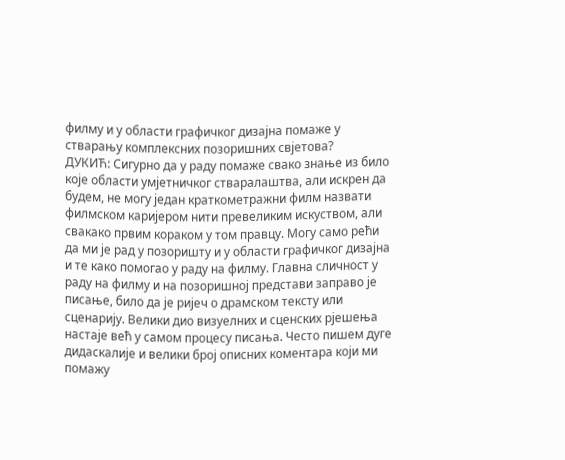филму и у области графичког дизајна помаже у стварању комплексних позоришних свјетова?
ДУКИЋ: Сигурно да у раду помаже свако знање из било које области умјетничког стваралаштва, али искрен да будем, не могу један краткометражни филм назвати филмском каријером нити превеликим искуством, али свакако првим кораком у том правцу. Могу само рећи да ми је рад у позоришту и у области графичког дизајна и те како помогао у раду на филму. Главна сличност у раду на филму и на позоришној представи заправо је писање, било да је ријеч о драмском тексту или сценарију. Велики дио визуелних и сценских рјешења настаје већ у самом процесу писања. Често пишем дуге дидаскалије и велики број описних коментара који ми помажу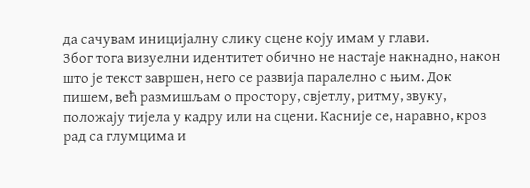да сачувам иницијалну слику сцене коју имам у глави.
Због тога визуелни идентитет обично не настаје накнадно, након што је текст завршен, него се развија паралелно с њим. Док пишем, већ размишљам о простору, свјетлу, ритму, звуку, положају тијела у кадру или на сцени. Касније се, наравно, кроз рад са глумцима и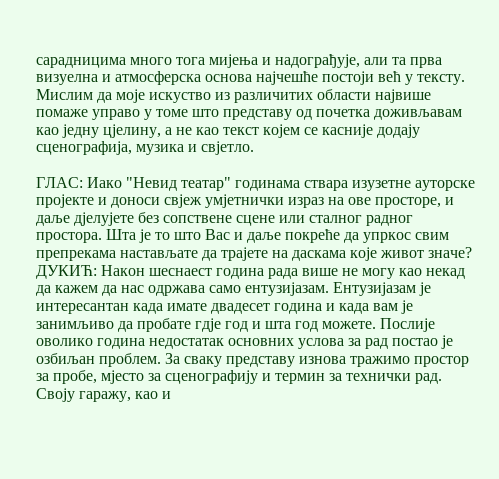сарадницима много тога мијења и надограђује, али та прва визуелна и атмосферска основа најчешће постоји већ у тексту. Мислим да моје искуство из различитих области највише помаже управо у томе што представу од почетка доживљавам као једну цјелину, а не као текст којем се касније додају сценографија, музика и свјетло.

ГЛАС: Иако "Невид театар" годинама ствара изузетне ауторске пројекте и доноси свјеж умјетнички израз на ове просторе, и даље дјелујете без сопствене сцене или сталног радног простора. Шта је то што Вас и даље покреће да упркос свим препрекама настављате да трајете на даскама које живот значе?
ДУКИЋ: Након шеснаест година рада више не могу као некад да кажем да нас одржава само ентузијазам. Ентузијазам је интересантан када имате двадесет година и када вам је занимљиво да пробате гдје год и шта год можете. Послије оволико година недостатак основних услова за рад постао је озбиљан проблем. За сваку представу изнова тражимо простор за пробе, мјесто за сценографију и термин за технички рад. Своју гаражу, као и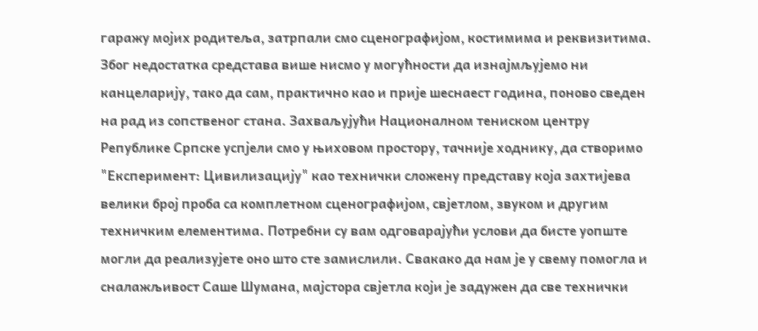гаражу мојих родитеља, затрпали смо сценографијом, костимима и реквизитима. Због недостатка средстава више нисмо у могућности да изнајмљујемо ни канцеларију, тако да сам, практично као и прије шеснаест година, поново сведен на рад из сопственог стана. Захваљујући Националном тениском центру Републике Српске успјели смо у њиховом простору, тачније ходнику, да створимо "Експеримент: Цивилизацију" као технички сложену представу која захтијева велики број проба са комплетном сценографијом, свјетлом, звуком и другим техничким елементима. Потребни су вам одговарајући услови да бисте уопште могли да реализујете оно што сте замислили. Свакако да нам је у свему помогла и сналажљивост Саше Шумана, мајстора свјетла који је задужен да све технички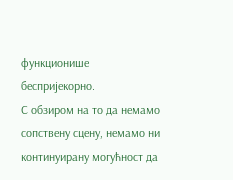функционише беспријекорно.
С обзиром на то да немамо сопствену сцену, немамо ни континуирану могућност да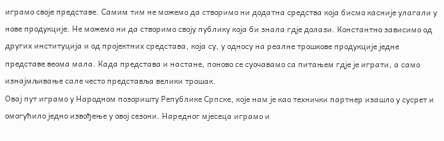играмо своје представе. Самим тим не можемо да створимо ни додатна средства која бисмо касније улагали у нове продукције. Не можемо ни да створимо своју публику која би знала гдје долази. Константно зависимо од других институција и од пројектних средстава, која су, у односу на реалне трошкове продукције једне представе веома мала. Када представа и настане, поново се суочавамо са питањем гдје је играти, а само изнајмљивање сале често представља велики трошак.
Овај пут играмо у Народном позоришту Републике Српске, које нам је као технички партнер изашло у сусрет и омогућило једно извођење у овој сезони. Наредног мјесеца играмо и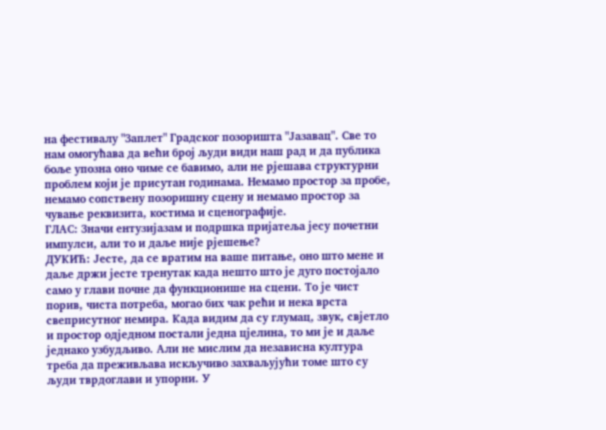на фестивалу "Заплет" Градског позоришта "Јазавац". Све то нам омогућава да већи број људи види наш рад и да публика боље упозна оно чиме се бавимо, али не рјешава структурни проблем који је присутан годинама. Немамо простор за пробе, немамо сопствену позоришну сцену и немамо простор за чување реквизита, костима и сценографије.
ГЛАС: Значи ентузијазам и подршка пријатеља јесу почетни импулси, али то и даље није рјешење?
ДУКИЋ: Јесте, да се вратим на ваше питање, оно што мене и даље држи јесте тренутак када нешто што је дуго постојало само у глави почне да функционише на сцени. То је чист порив, чиста потреба, могао бих чак рећи и нека врста свеприсутног немира. Када видим да су глумац, звук, свјетло и простор одједном постали једна цјелина, то ми је и даље једнако узбудљиво. Али не мислим да независна култура треба да преживљава искључиво захваљујући томе што су људи тврдоглави и упорни. У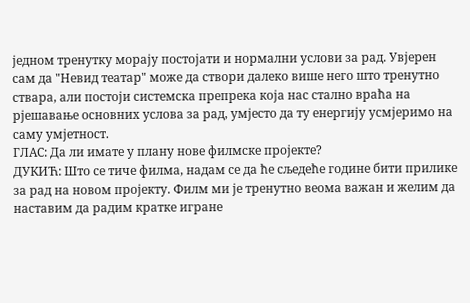једном тренутку морају постојати и нормални услови за рад. Увјерен сам да "Невид театар" може да створи далеко више него што тренутно ствара, али постоји системска препрека која нас стално враћа на рјешавање основних услова за рад, умјесто да ту енергију усмјеримо на саму умјетност.
ГЛАС: Да ли имате у плану нове филмске пројекте?
ДУКИЋ: Што се тиче филма, надам се да ће сљедеће године бити прилике за рад на новом пројекту. Филм ми је тренутно веома важан и желим да наставим да радим кратке игране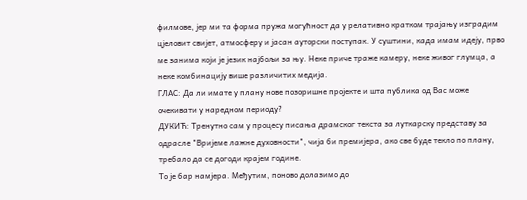филмове, јер ми та форма пружа могућност да у релативно кратком трајању изградим цјеловит свијет, атмосферу и јасан ауторски поступак. У суштини, када имам идеју, прво ме занима који је језик најбољи за њу. Неке приче траже камеру, неке живог глумца, а неке комбинацију више различитих медија.
ГЛАС: Да ли имате у плану нове позоришне пројекте и шта публика од Вас може очекивати у наредном периоду?
ДУКИЋ: Тренутно сам у процесу писања драмског текста за луткарску представу за одрасле "Вријеме лажне духовности", чија би премијера, ако све буде текло по плану, требало да се догоди крајем године.
То је бар намјера. Међутим, поново долазимо до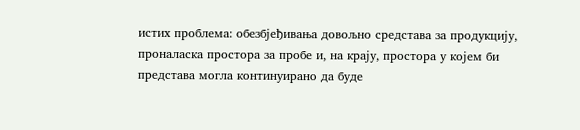истих проблема: обезбјеђивања довољно средстава за продукцију, проналаска простора за пробе и, на крају, простора у којем би представа могла континуирано да буде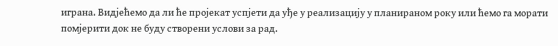играна. Видјећемо да ли ће пројекат успјети да уђе у реализацију у планираном року или ћемо га морати помјерити док не буду створени услови за рад.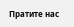Пратите нас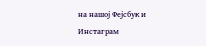на нашој Фејсбук и Инстаграм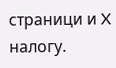страници и X налогу.